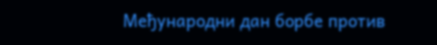Међународни дан борбе против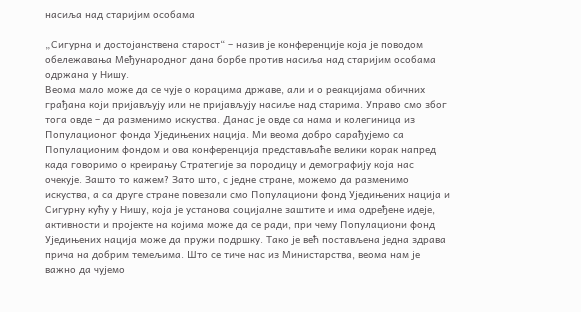насиља над старијим особама

„Сигурна и достојанствена старост“ – назив је конференције која је поводом обележавања Међународног дана борбе против насиља над старијим особама одржана у Нишу.
Веома мало може да се чује о корацима државе, али и о реакцијама обичних грађана који пријављују или не пријављују насиље над старима. Управо смо због тога овде – да разменимо искуства. Данас је овде са нама и колегиница из Популационог фонда Уједињених нација. Ми веома добро сарађујемо са Популационим фондом и ова конференција представљаће велики корак напред када говоримо о креирању Стратегије за породицу и демографију која нас очекује. Зашто то кажем? Зато што, с једне стране, можемо да разменимо искуства, а са друге стране повезали смо Популациони фонд Уједињених нација и Сигурну кућу у Нишу, која је установа социјалне заштите и има одређене идеје, активности и пројекте на којима може да се ради, при чему Популациони фонд Уједињених нација може да пружи подршку. Тако је већ постављена једна здрава прича на добрим темељима. Што се тиче нас из Министарства, веома нам је важно да чујемо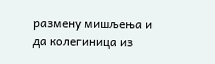размену мишљења и да колегиница из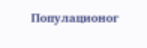Популационог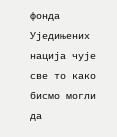фонда Уједињених нација чује све то како бисмо могли да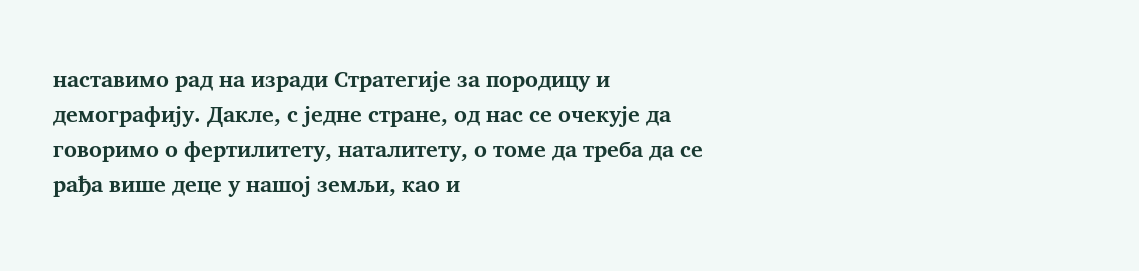наставимо рад на изради Стратегије за породицу и демографију. Дакле, с једне стране, од нас се очекује да говоримо о фертилитету, наталитету, о томе да треба да се рађа више деце у нашој земљи, као и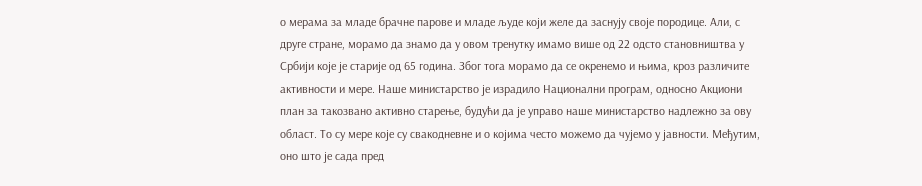о мерама за младе брачне парове и младе људе који желе да заснују своје породице. Али, с друге стране, морамо да знамо да у овом тренутку имамо више од 22 одсто становништва у Србији које је старије од 65 година. Због тога морамо да се окренемо и њима, кроз различите активности и мере. Наше министарство је израдило Национални програм, односно Акциони план за такозвано активно старење, будући да је управо наше министарство надлежно за ову област. То су мере које су свакодневне и о којима често можемо да чујемо у јавности. Међутим, оно што је сада пред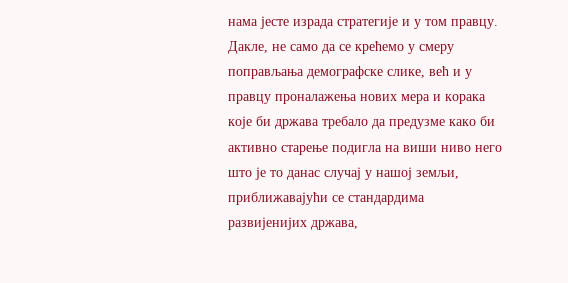нама јесте израда стратегије и у том правцу. Дакле, не само да се крећемо у смеру поправљања демографске слике, већ и у правцу проналажења нових мера и корака које би држава требало да предузме како би активно старење подигла на виши ниво него што је то данас случај у нашој земљи, приближавајући се стандардима развијенијих држава,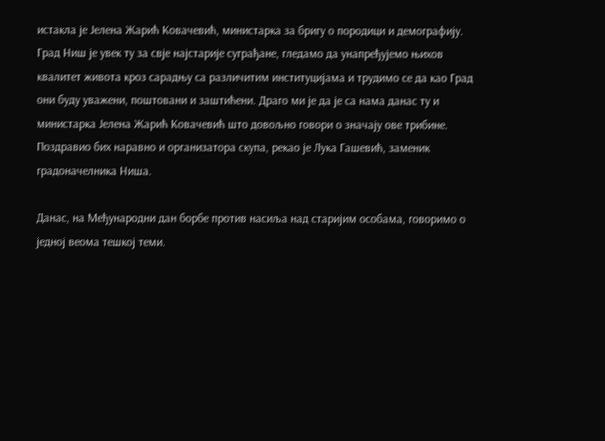истакла је Јелена Жарић Ковачевић, министарка за бригу о породици и демографију.
Град Ниш је увек ту за свје најстарије суграђане, гледамо да унапређујемо њихов квалитет живота кроз сарадњу са различитим институцијама и трудимо се да као Град они буду уважени, поштовани и заштићени. Драго ми је да је са нама данас ту и министарка Јелена Жарић Ковачевић што довољно говори о значају ове трибине. Поздравио бих наравно и организатора скупа, рекао је Лука Гашевић, заменик градоначелника Ниша.

Данас, на Међународни дан борбе против насиља над старијим особама, говоримо о једној веома тешкој теми.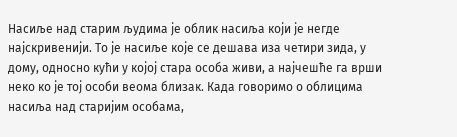Насиље над старим људима је облик насиља који је негде најскривенији. То је насиље које се дешава иза четири зида, у дому, односно кући у којој стара особа живи, а најчешће га врши неко ко је тој особи веома близак. Када говоримо о облицима насиља над старијим особама,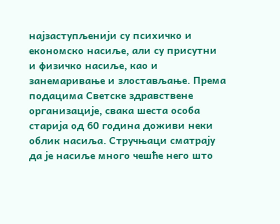најзаступљенији су психичко и економско насиље, али су присутни и физичко насиље, као и занемаривање и злостављање. Према подацима Светске здравствене организације, свака шеста особа старија од 60 година доживи неки облик насиља. Стручњаци сматрају да је насиље много чешће него што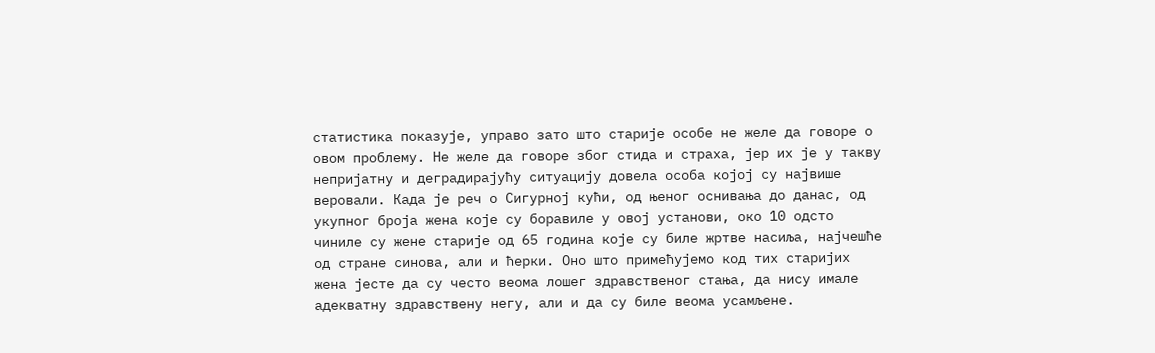статистика показује, управо зато што старије особе не желе да говоре о овом проблему. Не желе да говоре због стида и страха, јер их је у такву непријатну и деградирајућу ситуацију довела особа којој су највише веровали. Када је реч о Сигурној кући, од њеног оснивања до данас, од укупног броја жена које су боравиле у овој установи, око 10 одсто чиниле су жене старије од 65 година које су биле жртве насиља, најчешће од стране синова, али и ћерки. Оно што примећујемо код тих старијих жена јесте да су често веома лошег здравственог стања, да нису имале адекватну здравствену негу, али и да су биле веома усамљене.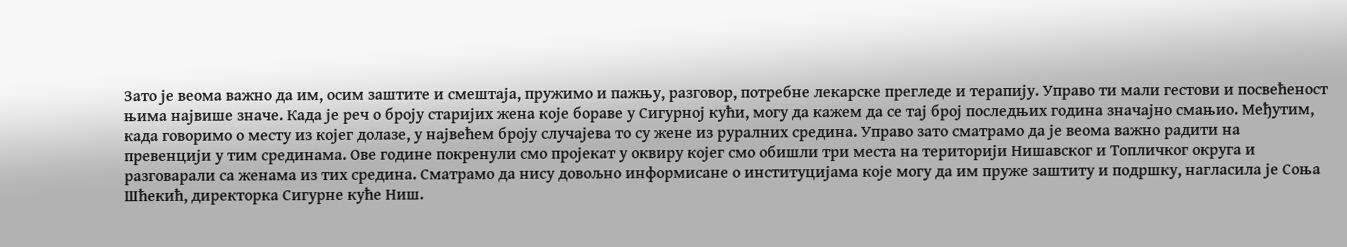Зато је веома важно да им, осим заштите и смештаја, пружимо и пажњу, разговор, потребне лекарске прегледе и терапију. Управо ти мали гестови и посвећеност њима највише значе. Када је реч о броју старијих жена које бораве у Сигурној кући, могу да кажем да се тај број последњих година значајно смањио. Међутим, када говоримо о месту из којег долазе, у највећем броју случајева то су жене из руралних средина. Управо зато сматрамо да је веома важно радити на превенцији у тим срединама. Ове године покренули смо пројекат у оквиру којег смо обишли три места на територији Нишавског и Топличког округа и разговарали са женама из тих средина. Сматрамо да нису довољно информисане о институцијама које могу да им пруже заштиту и подршку, нагласила је Соња Шћекић, директорка Сигурне куће Ниш.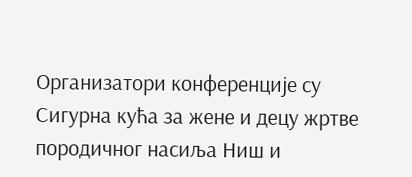Организатори конференције су Сигурна кућа за жене и децу жртве породичног насиља Ниш и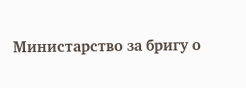Министарство за бригу о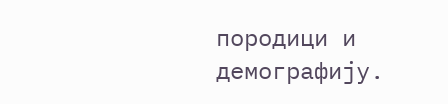породици и демографију.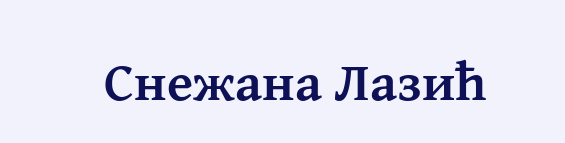Снежана Лазић